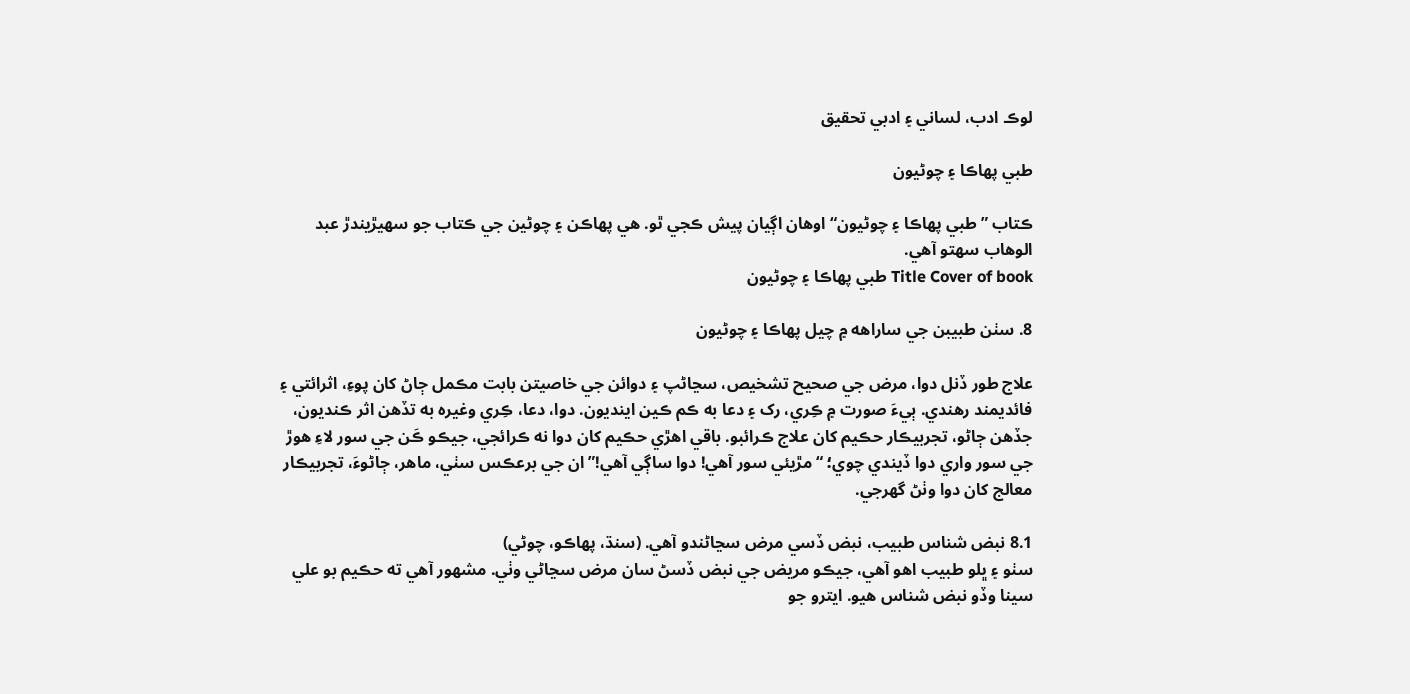لوڪ ادب، لساني ۽ ادبي تحقيق

طبي پهاڪا ۽ چوڻيون

ڪتاب ”طبي پهاڪا ۽ چوڻيون“ اوهان اڳيان پيش ڪجي ٿو. هي پهاڪن ۽ چوڻين جي ڪتاب جو سهيڙيندڙ عبد الوهاب سهتو آهي.
Title Cover of book طبي پهاڪا ۽ چوڻيون

8. سٺن طبيبن جي ساراهه ۾ چيل پھاڪا ۽ چوڻيون

علاج طور ڏنل دوا، مرض جي صحيح تشخيص، سڃاڻپ ۽ دوائن جي خاصيتن بابت مڪمل ڄاڻ کان پوءِ، اثرائتي ۽ فائديمند رهندي. ٻيءَ صورت ۾ ڪِري، رک ۽ دعا به ڪم ڪين اينديون. دوا، دعا، ڪِري وغيره به تڏهن اثر ڪنديون، جڏهن ڄاڻو، تجربيڪار حڪيم کان علاج ڪرائبو. باقي اهڙي حڪيم کان دوا نه ڪرائجي، جيڪو ڪَن جي سور لاءِ هوڙ جي سور واري دوا ڏيندي چوي؛ “مڙيئي سور آهي! دوا ساڳي آهي!” ان جي برعڪس سٺي، ماهر، ڄاڻوءَ، تجربيڪار معالج کان دوا وٺڻ گهرجي.

8.1 نبض شناس طبيب، نبض ڏسي مرض سڃاڻندو آهي. (سنڌ، پھاڪو، چوڻي)
سٺو ۽ ڀلو طبيب اهو آهي، جيڪو مريض جي نبض ڏسڻ سان مرض سڃاڻي وٺي. مشھور آهي ته حڪيم بو علي سينا وڏو نبض شناس هيو. ايترو جو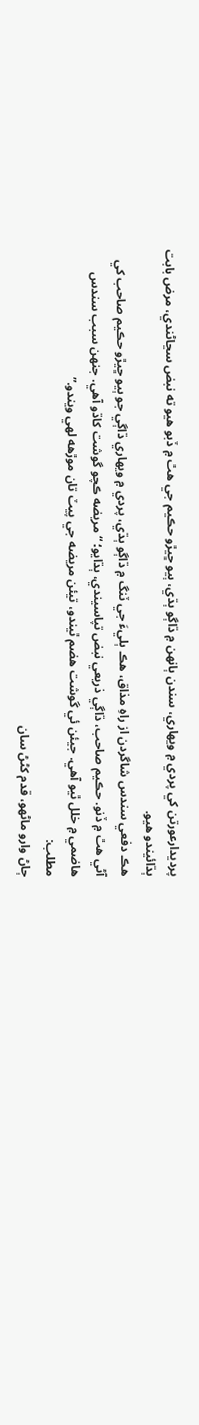پرديدارعورتن کي پردي ۾ ويھاري، سندن ٻانھن ۾ ڌاڳو ٻڌي، ٻيو ڇيڙو حڪيم جي هٿ ۾ ڏبو هيو ته نبض سڃاڻندي، مرض بابت ٻڌائيندو هيو.
هڪ دفعي سندس شاگردن از راهِ مذاق، هڪ ٻليءَ جي ٽنگ ۾ ڌاڳو ٻڌي، پردي ۾ ويھاري ڌاڳي جو ٻيو ڇيڙو حڪيم صاحب کي آڻي ھٿ ۾ ڏنو. حڪيم صاحب، ڌاڳي ذريعي نبض تپاسيندي، ٻڌايو؛ “مريضه ڪچو گوشت کاڌو آهي. جنھن سبب سندس هاضمي ۾ خلل ٿيو آهي. جيئن ئي گوشت هضم ٿيندو، تيئن مريضه جي پيٽ تان موڙهه لھي ويندو.”
مطلب:
ڄاڻ وارو ماڻھو، قدم کڻڻ سان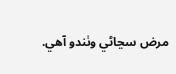مرض سڃاڻي وٺندو آھي.